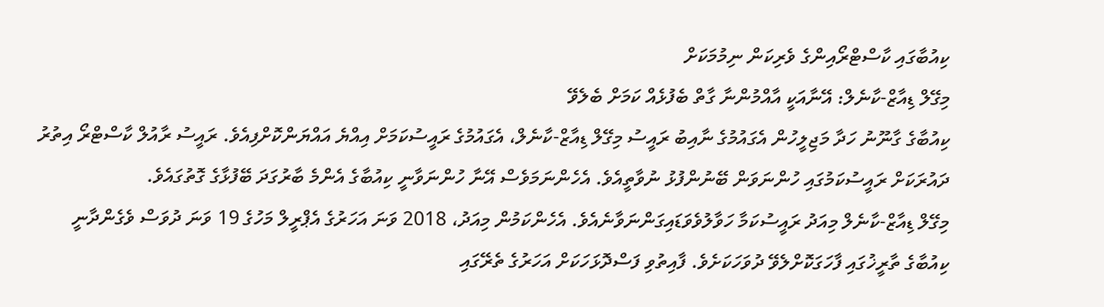ކިއުބާގައި ކާސްޓްރޯއިންގެ ވެރިކަން ނިމުމަކަށް
މިގޭލް ޑިއާޒް-ކާނެލް: އޭނާއަކީ އާއްމުންނާ ގާތް ބެފުޅެއް ކަމަށް ބެލެވޭ
ކިއުބާގެ ގާނޫނު ހަދާ މަޖިލީހުން އެގައުމުގެ ނާއިބު ރައީސު މިގޭލް ޑިއާޒް-ކާނެލް، އެގައުމުގެ ރައީސުކަމަށް އިއްޔެ އައްޔަންކޮށްފިއެވެ. ރައީސު ރާއުލް ކާސްޓްރޯ އިތުރު ދައުރަކަށް ރައީސުކަމުގައި ހުންނަވަން ބޭނުންފުޅު ނުވާތީއެވެ. އެހެންނަމަވެސް އޭނާ ހުންނަވާނީ ކިއުބާގެ އެންމެ ބާރުގަދަ ބޭފުޅާގެ ގޮތުގައެވެ.
މިގޭލް ޑިއާޒް-ކާނެލް މިއަދު ރައީސުކަމާ ހަވާލުވެވަޑައިގަންނަވާނެއެވެ. އެހެންކަމުން މިއަދު، 2018 ވަނަ އަހަރުގެ އެޕްރީލް މަހުގެ 19 ވަނަ ދުވަސް ވެގެންދާނީ ކިއުބާގެ ތާރީޚުގައި ފާހަގަކޮށްލެވޭ ދުވަހަކަށެވެ. ފާއިތުވި ފަސްދޮޅަހަކަށް އަހަރުގެ ތެރޭގައި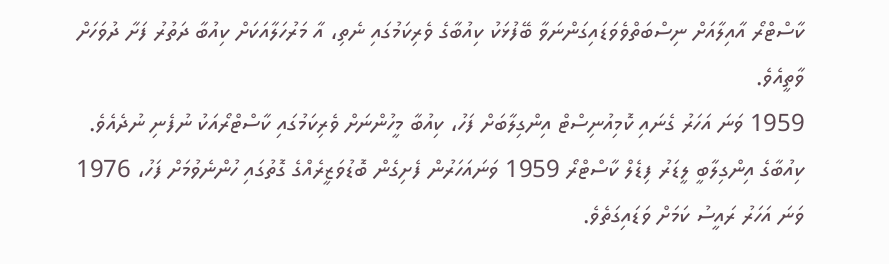ކާސްޓްރޯ އާއިލާއަށް ނިސްބަތްވެވަޑައިގަންނަވާ ބޭފުޅަކު ކިއުބާގެ ވެރިކަމުގައި ނެތި، އާ މަރުހަލާއަކަށް ކިއުބާ ދަތުރު ފަށާ ދުވަހަށް ވާތީއެވެ.
1959 ވަނަ އަހަރު ގެނައި ކޮމިއުނިސްޓް އިންގިލާބަށް ފަހު، ކިއުބާ މީހުންނަށް ވެރިކަމުގައި ކާސްޓްރޯއަކު ނުފެނި ނުދެއެވެ. ކިއުބާގެ އިންގިލާބީ ލީޑަރު ފިޑެލް ކާސްޓްރޯ 1959 ވަނައަހަރުން ފެށިގެން ބޮޑުވަޒީރެއްގެ ގޮތުގައި ހުންނެވުމަށް ފަހު، 1976 ވަނަ އަހަރު ރައީސު ކަމަށް ވަޑައިގަތެވެ.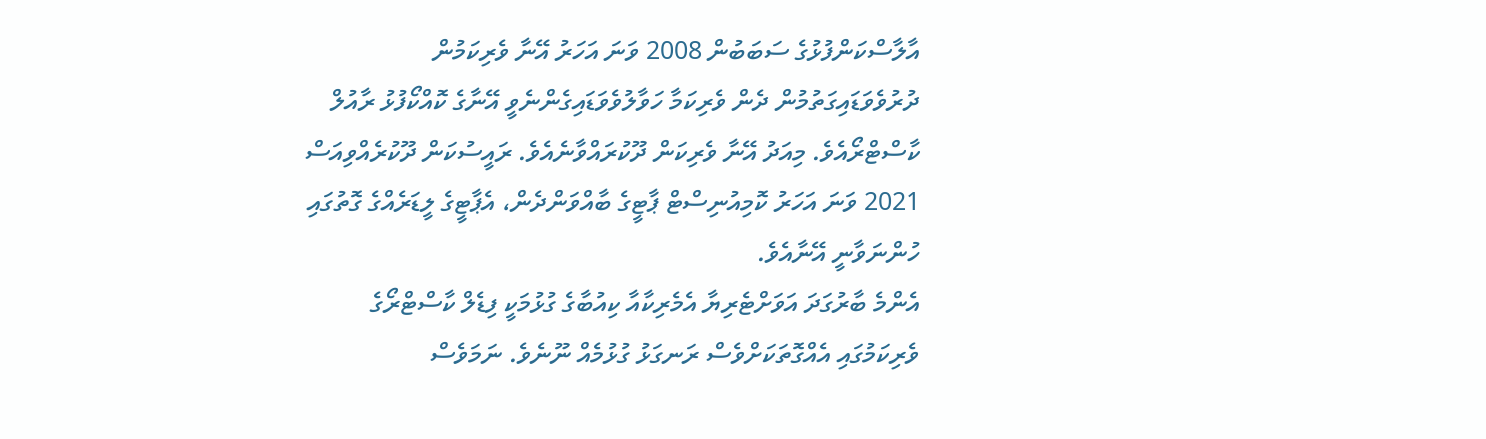އާލާސްކަންފުޅުގެ ސަބަބުން 2008 ވަނަ އަހަރު އޭނާ ވެރިކަމުން ދުރުވެވަޑައިގަތުމުން ދެން ވެރިކަމާ ހަވާލުވެވަޑައިގެންނެވީ އޭނާގެ ކޮއްކޯފުޅު ރާއުލް ކާސްޓްރޯއެވެ. މިއަދު އޭނާ ވެރިކަން ދޫކުރައްވާނެއެވެ. ރައީސުކަން ދޫކުރެއްވިއަސް 2021 ވަނަ އަހަރު ކޮމިއުނިސްޓް ޕާޓީގެ ބާއްވަންދެން، އެޕާޓީގެ ލީޑަރެއްގެ ގޮތުގައި ހުންނަވާނީ އޭނާއެވެ.
އެންމެ ބާރުގަދަ އަވަށްޓެރިޔާ އެމެރިކާއާ ކިއުބާގެ ގުޅުމަކީ ފިޑެލް ކާސްޓްރޯގެ ވެރިކަމުގައި އެއްގޮތަކަށްވެސް ރަނގަޅު ގުޅުމެއް ނޫނެވެ. ނަމަވެސް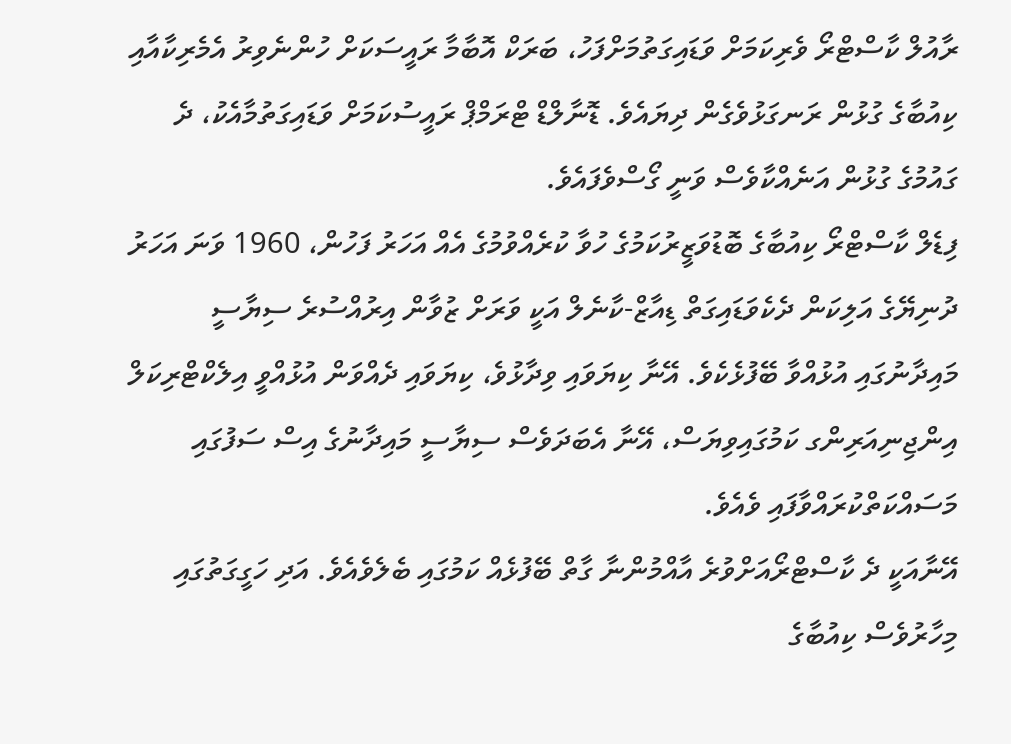ރާއުލް ކާސްޓްރޯ ވެރިކަމަށް ވަޑައިގަތުމަށްފަހު، ބަރަކް އޮބާމާ ރައީސަކަށް ހުންނެވިރު އެމެރިކާއާއި ކިއުބާގެ ގުޅުން ރަނގަޅުވެގެން ދިޔައެވެ. ޑޮނާލްޑް ޓްރަމްޕް ރައީސުކަމަށް ވަޑައިގަތުމާއެކު، ދެ ގައުމުގެ ގުޅުން އަނެއްކާވެސް ވަނީ ގޯސްވެފައެވެ.
ފިޑެލް ކާސްޓްރޯ ކިއުބާގެ ބޮޑުވަޒީރުކަމުގެ ހުވާ ކުރެއްވުމުގެ އެއް އަހަރު ފަހުން، 1960 ވަނަ އަހަރު ދުނިޔޭގެ އަލިކަން ދެކެވަޑައިގަތް ޑިއާޒް-ކާނެލް އަކީ ވަރަށް ޒުވާން އިރުއްސުރެ ސިޔާސީ މައިދާނުގައި އުޅުއްވާ ބޭފުޅެކެވެ. އޭނާ ކިޔަވައި ވިދާޅުވެ، ކިޔަވައި ދެއްވަން އުޅުއްވީ އިލެކްޓްރިކަލް އިންޖިނިއަރިންގ ކަމުގައިވިޔަސް، އޭނާ އެބަދަވެސް ސިޔާސީ މައިދާނުގެ އިސް ސަފުގައި މަސައްކަތްކުރައްވާފައި ވެއެވެ.
އޭނާއަކީ ދެ ކާސްޓްރޯއަށްވުރެ އާއްމުންނާ ގާތް ބޭފުޅެއް ކަމުގައި ބެލެވެއެވެ. އަދި ހަގީގަތުގައި މިހާރުވެސް ކިއުބާގެ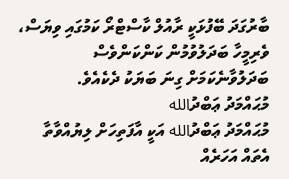ބާރުގަދަ ބޭފުޅަކީ ރާއުލް ކާސްޓްރޯ ކަމުގައި ވިޔަސް، ވެރިމީހާ ބަދަލުވުމުން ކަންކަންވެސް ބަދަލުވާނެކަމަށް ގިނަ ބަޔަކު ދެކެއެވެ.
މުޙައްމަދު ޢަބްދުالله
މުޙައްމަދު ޢަބްދުالله އަކީ އާފަތިހަށް ލިޔުއްވާތާ އެތައް އަހަރެއް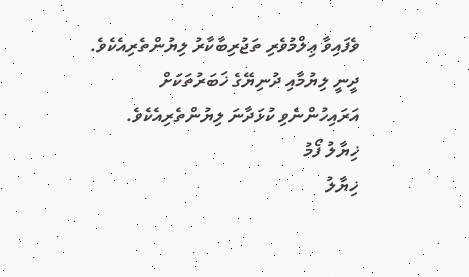ވެފައިވާ ޢިލްމުވެރި ތަޖުރިބާކާރު ލިޔުންތެރިއެކެވެ. ދީނީ ލިޔުމާއި ދުނިޔޭގެ ޚަބަރުތަކަށް އަރައިހުންނެވި ކުޅަދާނަ ލިޔުންތެރިއެކެވެ.
ޚިޔާލު ފޯމު
ޚިޔާލު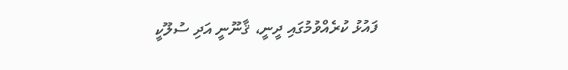ފައުޅު ކުރެއްވުމުގައި ދީނީ، ޤާނޫނީ އަދި ސުލޫކީ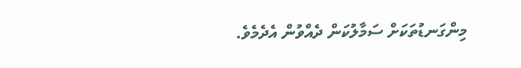މިންގަނޑުތަކަށް ސަމާލުކަން ދެއްވުން އެދެމެވެ.